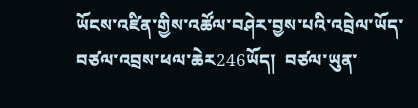ཡོངས་འཛིན་གྱིས་འཚོལ་བཤེར་བྱས་པའི་འབྲེལ་ཡོད་བཙལ་འབྲས་ཕལ་ཆེར246ཡོད།  བཙལ་ཡུན་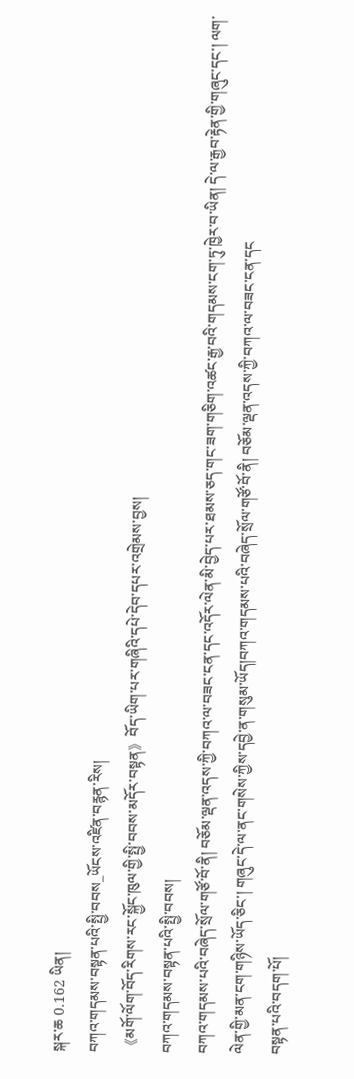སྐར་ཆ 0.162 ཡིན།
བཀའ་གདམས་བསྟན་པའི་སྤྱི་བབས_ཡོངས་འཛིན་བརྙན་རིས།
《མགོ་ལོག་བོད་རིགས་རང་སྐྱོང་ཁུལ་གྱི་སྤྱི་བབས་མདོར་བསྟན》བོད་ཡིག་པར་གཞིའི་དཔེ་དེབ་དཔར་འགྲེམས་བྱས།
བཀའ་གདམས་བསྟན་པའི་སྤྱི་བབས།
བཀའ་གདམས་པའི་བཞེད་སྲོལ་གཙོ་བོ་ནི། བཅོམ་ལྡན་འདས་ཀྱི་བཀའ་ལ་བཟང་ངན་དང་འདོར་ལེན་མི་བྱེད་པར་ཐམས་ཅད་གང་ཟག་གཅིག་འཚང་རྒྱ་བའི་གདམས་ངག་ཏུ་ཁྱེར་བ་ཡིན། དེ་ལ་རྒྱབ་རྟེན་གྱི་གཞུང་དང་། ལག་ལེན་གྱི་མན་ངག་གཉིས་ཡོད་ཅིང་། གཞུང་དེ་ལ་ནང་གསེས་ཀྱིས་དབྱེ་ན་གསུམ་ཡོད།བཀའ་གདམས་པའི་བཞེད་སྲོལ་གཙོ་བོ་ནི། བཅོམ་ལྡན་འདས་ཀྱི་བཀའ་ལ་བཟང་ངན་དང
བསྟན་པའི་བདག་པོ།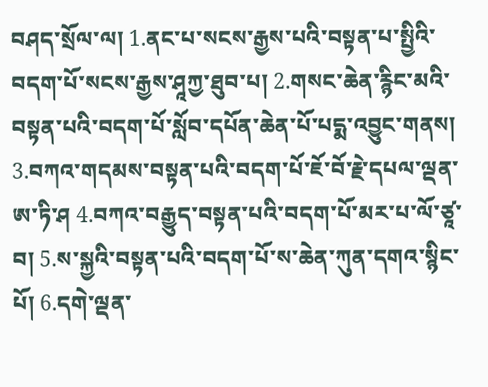བཤད་སྲོལ་ལ། 1.ནང་པ་སངས་རྒྱས་པའི་བསྟན་པ་སྤྱིའི་བདག་པོ་སངས་རྒྱས་ཤཱཀྱ་ཐུབ་པ། 2.གསང་ཆེན་རྙིང་མའི་བསྟན་པའི་བདག་པོ་སློབ་དཔོན་ཆེན་པོ་པདྨ་འབྱུང་གནས། 3.བཀའ་གདམས་བསྟན་པའི་བདག་པོ་ཇོ་བོ་རྗེ་དཔལ་ལྡན་ཨ་ཏི་ཤ 4.བཀའ་བརྒྱུད་བསྟན་པའི་བདག་པོ་མར་པ་ལོ་ཙཱ་བ། 5.ས་སྐྱའི་བསྟན་པའི་བདག་པོ་ས་ཆེན་ཀུན་དགའ་སྙིང་པོ། 6.དགེ་ལྡན་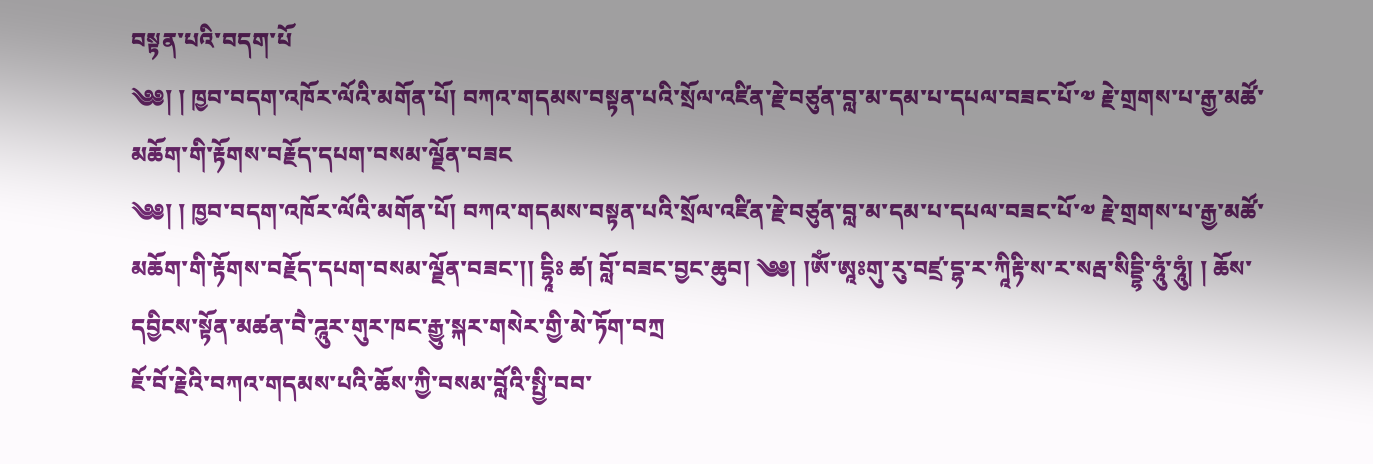བསྟན་པའི་བདག་པོ
༄༅། ། ཁྱབ་བདག་འཁོར་ལོའི་མགོན་པོ། བཀའ་གདམས་བསྟན་པའི་སྲོལ་འཛིན་རྗེ་བཙུན་བླ་མ་དམ་པ་དཔལ་བཟང་པོ་༧ རྗེ་གྲགས་པ་རྒྱ་མཚོ་མཆོག་གི་རྟོགས་བརྗོད་དཔག་བསམ་ལྗོན་བཟང
༄༅། ། ཁྱབ་བདག་འཁོར་ལོའི་མགོན་པོ། བཀའ་གདམས་བསྟན་པའི་སྲོལ་འཛིན་རྗེ་བཙུན་བླ་མ་དམ་པ་དཔལ་བཟང་པོ་༧ རྗེ་གྲགས་པ་རྒྱ་མཚོ་མཆོག་གི་རྟོགས་བརྗོད་དཔག་བསམ་ལྗོན་བཟང་།། དྷཱིཿ ཚ། བློ་བཟང་བྱང་ཆུབ། ༄༅། །ༀ་ཨཱཿགུ་རུ་བཛྲ་དྷ་ར་ཀཱིརྟི་ས་ར་སརྦ་སིདྡྷི་ཧཱུཾ་ཧཱུཾ། ། ཆོས་དབྱིངས་སྟོན་མཚན་བཻ་ཌཱུར་གུར་ཁང་རྒྱུ་སྐར་གསེར་གྱི་མེ་ཏོག་བཀྲ
ཇོ་བོ་རྗེའི་བཀའ་གདམས་པའི་ཆོས་ཀྱི་བསམ་བློའི་སྤྱི་བབ་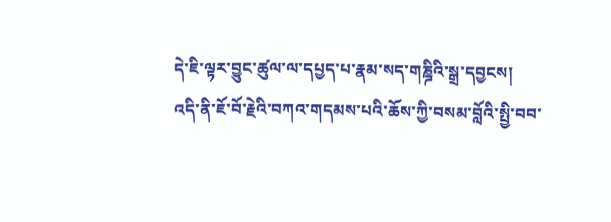དེ་ཇི་ལྟར་བྱུང་ཚུལ་ལ་དཔྱད་པ་རྣམ་སད་གཎྜིའི་སྒྲ་དབྱངས།
འདི་ནི་ཇོ་བོ་རྗེའི་བཀའ་གདམས་པའི་ཆོས་ཀྱི་བསམ་བློའི་སྤྱི་བབ་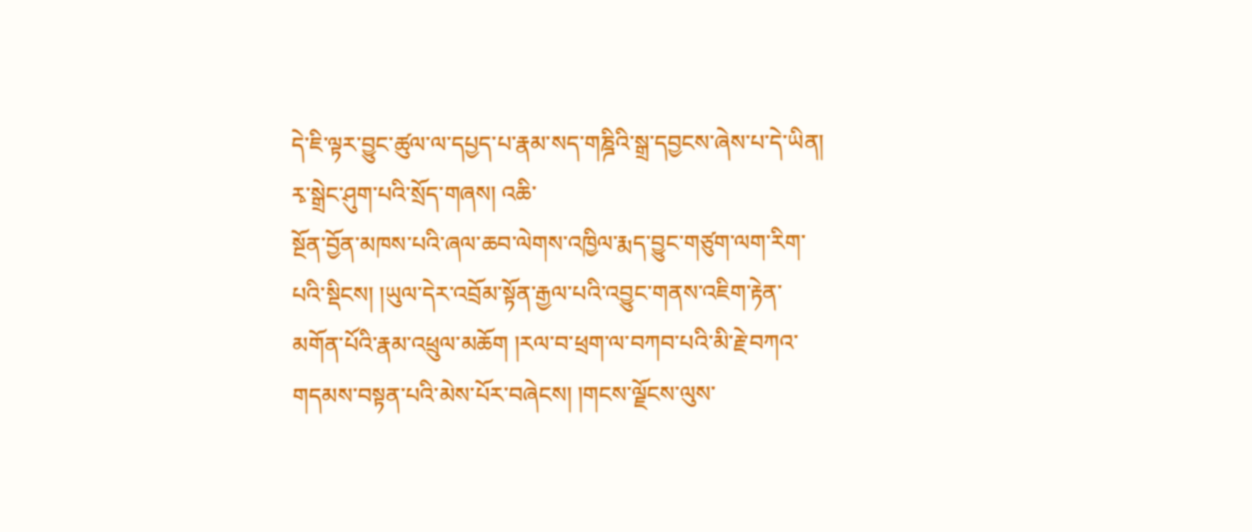དེ་ཇི་ལྟར་བྱུང་ཚུལ་ལ་དཔྱད་པ་རྣམ་སད་གཎྜིའི་སྒྲ་དབྱངས་ཞེས་པ་དེ་ཡིན།
རྭ་སྒྲེང་ཤུག་པའི་སྲོད་གཞས། འཆི་
སྔོན་བྱོན་མཁས་པའི་ཞལ་ཆབ་ལེགས་འཁྱིལ་རྨད་བྱུང་གཙུག་ལག་རིག་པའི་སྡིངས། །ཡུལ་དེར་འབྲོམ་སྟོན་རྒྱལ་པའི་འབྱུང་གནས་འཇིག་རྟེན་མགོན་པོའི་རྣམ་འཕྲུལ་མཆོག །རལ་བ་ཕྲག་ལ་བཀབ་པའི་མི་རྗེ་བཀའ་གདམས་བསྟན་པའི་མེས་པོར་བཞེངས། །གངས་ལྗོངས་ལུས་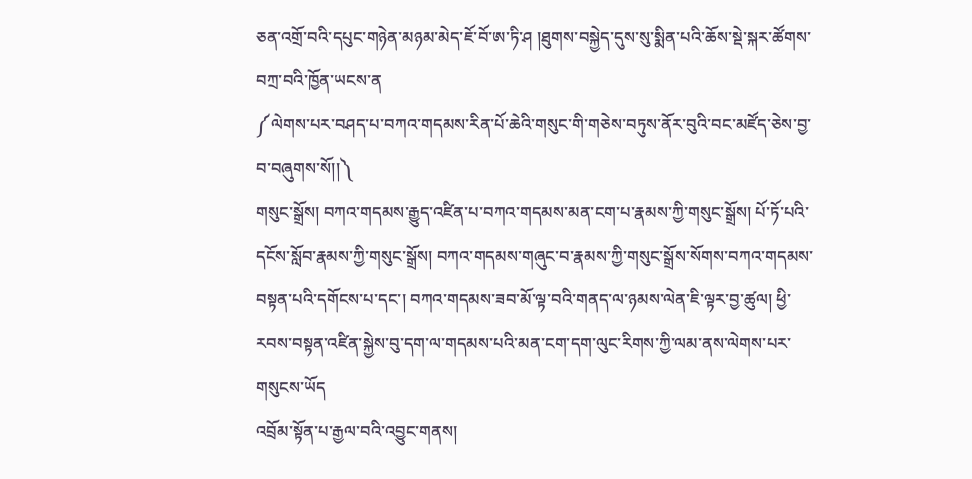ཅན་འགྲོ་བའི་དཔུང་གཉེན་མཉམ་མེད་ཇོ་བོ་ཨ་ཏི་ཤ །ཐུགས་བསྐྱེད་དུས་སུ་སྨིན་པའི་ཆོས་སྡེ་སྐར་ཚོགས་བཀྲ་བའི་ཁྱོན་ཡངས་ན
༼ལེགས་པར་བཤད་པ་བཀའ་གདམས་རིན་པོ་ཆེའི་གསུང་གི་གཅེས་བཏུས་ནོར་བུའི་བང་མཛོད་ཅེས་བྱ་བ་བཞུགས་སོ།།༽
གསུང་སྒྲོས། བཀའ་གདམས་རྒྱུད་འཛིན་པ་བཀའ་གདམས་མན་ངག་པ་རྣམས་ཀྱི་གསུང་སྒྲོས། པོ་ཏོ་པའི་དངོས་སློབ་རྣམས་ཀྱི་གསུང་སྒྲོས། བཀའ་གདམས་གཞུང་བ་རྣམས་ཀྱི་གསུང་སྒྲོས་སོགས་བཀའ་གདམས་བསྟན་པའི་དགོངས་པ་དང་། བཀའ་གདམས་ཟབ་མོ་ལྟ་བའི་གནད་ལ་ཉམས་ལེན་ཇི་ལྟར་བྱ་ཚུལ། ཕྱི་རབས་བསྟན་འཛིན་སྐྱེས་བུ་དག་ལ་གདམས་པའི་མན་ངག་དག་ལུང་རིགས་ཀྱི་ལམ་ནས་ལེགས་པར་གསུངས་ཡོད
འབྲོམ་སྟོན་པ་རྒྱལ་བའི་འབྱུང་གནས།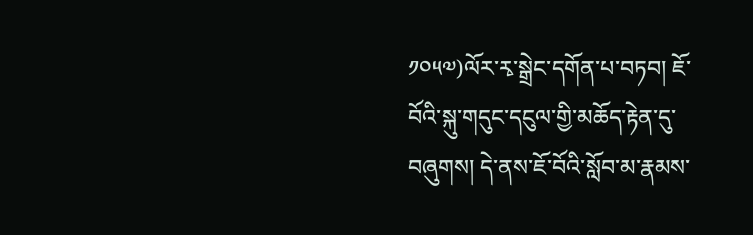༡༠༥༧)ལོར་རྭ་སྒྲེང་དགོན་པ་བཏབ། ཇོ་བོའི་སྐུ་གདུང་དངུལ་གྱི་མཆོད་རྟེན་དུ་བཞུགས། དེ་ནས་ཇོ་བོའི་སློབ་མ་རྣམས་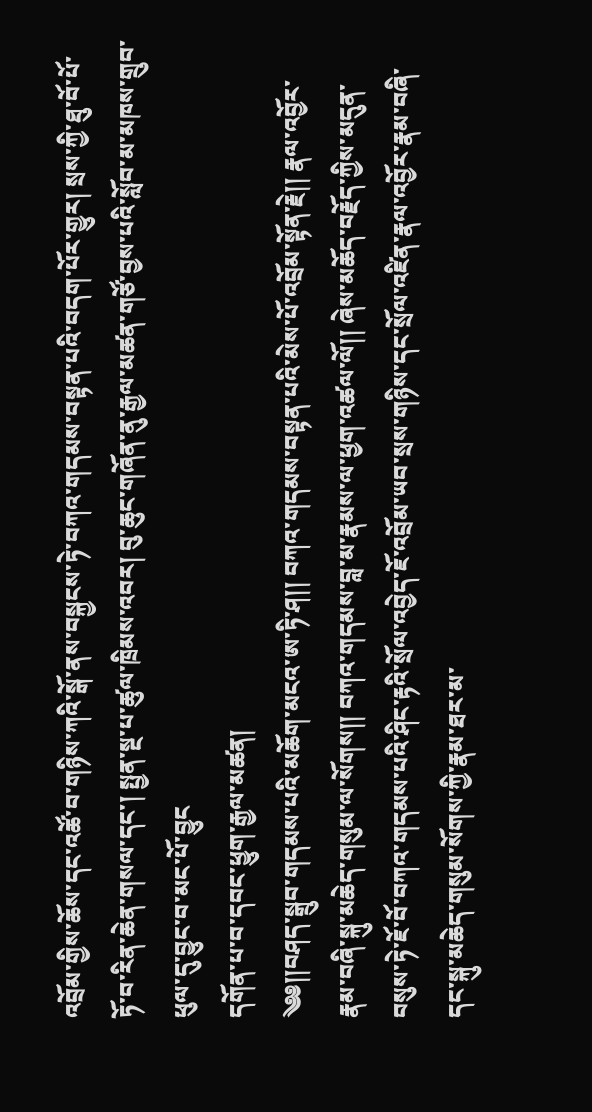འབྲོམ་གྱིས་ཆོས་དང་འཚོ་བ་གཉིས་ཀའི་སྒོ་ནས་བསྐྱངས་ཏེ་བཀའ་གདམས་བསྟན་པའི་བདག་པོར་གྱུར། སྲས་ཀྱི་ཐུ་བོ་པོ་ཏོ་བ་རིན་ཆེན་གསལ་དང་། སྤྱན་སྔ་པ་ཚུལ་ཁྲིམས་འབར། བུ་ཆུང་གཞོན་ནུ་རྒྱལ་མཚན་གཙོ་བྱས་པའི་སློབ་མ་མཁས་གྲུབ་ཕུལ་དུ་བྱུང་བ་མང་པོ་བྱུང
དགོན་པ་བ་དབང་ཕྱུག་རྒྱལ་མཚན།
༄༅།།བཤད་སྒྲུབ་གདམས་པའི་མཆོག་མངའ་ཨ་ཏི་ཤ།། བཀའ་གདམས་བསྟན་པའི་མེས་པོ་འབྲོམ་སྟོན་རྗེ།། རྣལ་འབྱོར་རྣམ་བཞི་སྐུ་མཆེད་གསུམ་ལ་སོགས།། བཀའ་གདམས་བླ་མ་རྣམས་ལ་ཕྱག་འཚལ་ལོ།། ཞེས་མཆོད་བརྗོད་ཀྱིས་མདུན་བསུས་ཏེ་ཇོ་བོ་བཀའ་གདམས་པའི་ཤིང་རྟའི་སྲོལ་འབྱེད་ཇོ་འབྲོམ་ཡབ་སྲས་གཉིས་དང་སྲོལ་འཛིན་རྣལ་འབྱོར་རྣམ་བཞི་དང་སྐུ་མཆེད་གསུམ་སོགས་ཀྱི་རྣམ་ཐར་མ་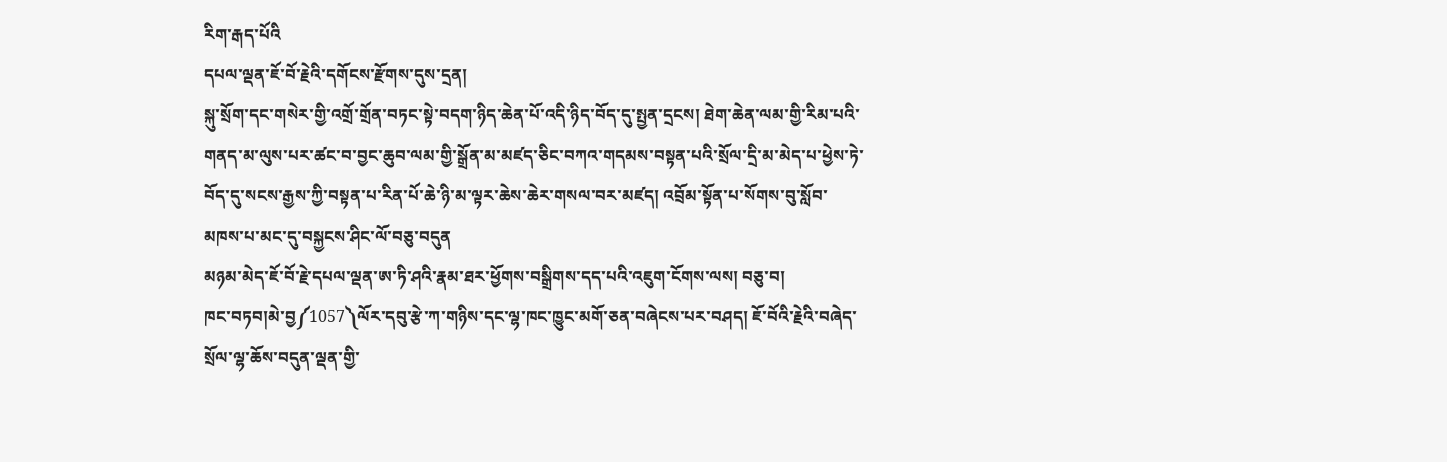རིག་རྒད་པོའི
དཔལ་ལྡན་ཇོ་བོ་རྗེའི་དགོངས་རྫོགས་དུས་དྲན།
སྐུ་སྲོག་དང་གསེར་གྱི་འགྲོ་གྲོན་བཏང་སྟེ་བདག་ཉིད་ཆེན་པོ་འདི་ཉིད་བོད་དུ་སྤྱན་དྲངས། ཐེག་ཆེན་ལམ་གྱི་རིམ་པའི་གནད་མ་ལུས་པར་ཚང་བ་བྱང་ཆུབ་ལམ་གྱི་སྒྲོན་མ་མཛད་ཅིང་བཀའ་གདམས་བསྟན་པའི་སྲོལ་དྲི་མ་མེད་པ་ཕྱེས་ཏེ་བོད་དུ་སངས་རྒྱས་ཀྱི་བསྟན་པ་རིན་པོ་ཆེ་ཉི་མ་ལྟར་ཆེས་ཆེར་གསལ་བར་མཛད། འབྲོམ་སྟོན་པ་སོགས་བུ་སློབ་མཁས་པ་མང་དུ་བསྐྱངས་ཤིང་ལོ་བཅུ་བདུན
མཉམ་མེད་ཇོ་བོ་རྗེ་དཔལ་ལྡན་ཨ་ཏི་ཤའི་རྣམ་ཐར་ཕྱོགས་བསྒྲིགས་དད་པའི་འཇུག་ངོགས་ལས། བཅུ་བ།
ཁང་བཏབ།མེ་བྱ༼1057༽ལོར་དབུ་རྩེ་ཀ་གཉིས་དང་ལྷ་ཁང་ཁྱུང་མགོ་ཅན་བཞེངས་པར་བཤད། ཇོ་བོའི་རྗེའི་བཞེད་སྲོལ་ལྷ་ཆོས་བདུན་ལྡན་གྱི་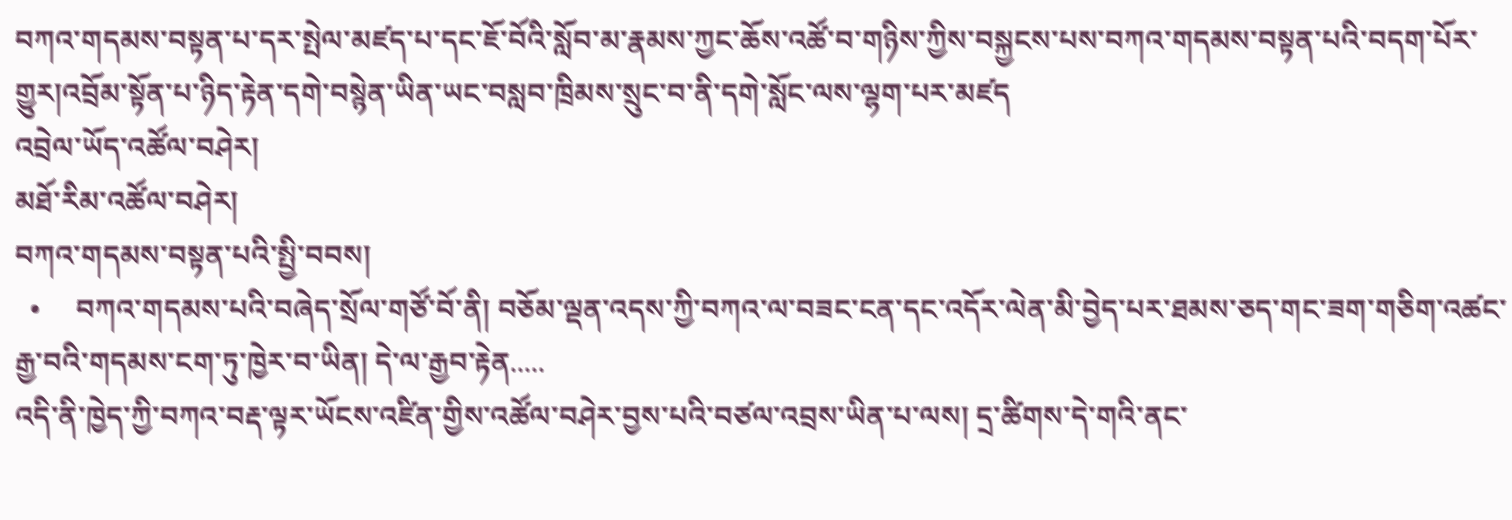བཀའ་གདམས་བསྟན་པ་དར་སྤེལ་མཛད་པ་དང་ཇོ་བོའི་སློབ་མ་རྣམས་ཀྱང་ཆོས་འཚོ་བ་གཉིས་ཀྱིས་བསྐྱངས་པས་བཀའ་གདམས་བསྟན་པའི་བདག་པོར་གྱུར།འབྲོམ་སྟོན་པ་ཉིད་རྟེན་དགེ་བསྙེན་ཡིན་ཡང་བསླབ་ཁྲིམས་སྲུང་བ་ནི་དགེ་སློང་ལས་ལྷག་པར་མཛད
འབྲེལ་ཡོད་འཚོལ་བཤེར།
མཐོ་རིམ་འཚོལ་བཤེར།
བཀའ་གདམས་བསྟན་པའི་སྤྱི་བབས།
  •     བཀའ་གདམས་པའི་བཞེད་སྲོལ་གཙོ་བོ་ནི། བཅོམ་ལྡན་འདས་ཀྱི་བཀའ་ལ་བཟང་ངན་དང་འདོར་ལེན་མི་བྱེད་པར་ཐམས་ཅད་གང་ཟག་གཅིག་འཚང་རྒྱ་བའི་གདམས་ངག་ཏུ་ཁྱེར་བ་ཡིན། དེ་ལ་རྒྱབ་རྟེན.....
འདི་ནི་ཁྱེད་ཀྱི་བཀའ་བརྡ་ལྟར་ཡོངས་འཛིན་གྱིས་འཚོལ་བཤེར་བྱས་པའི་བཙལ་འབྲས་ཡིན་པ་ལས། དྲ་ཚིགས་དེ་གའི་ནང་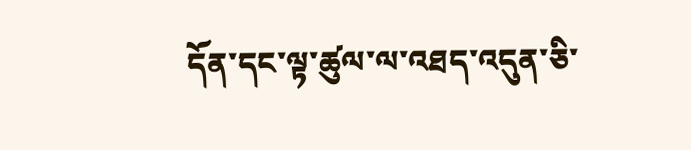དོན་དང་ལྟ་ཚུལ་ལ་འཐད་འདུན་ཅི་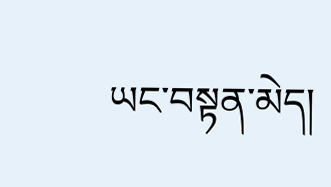ཡང་བསྟན་མེད།